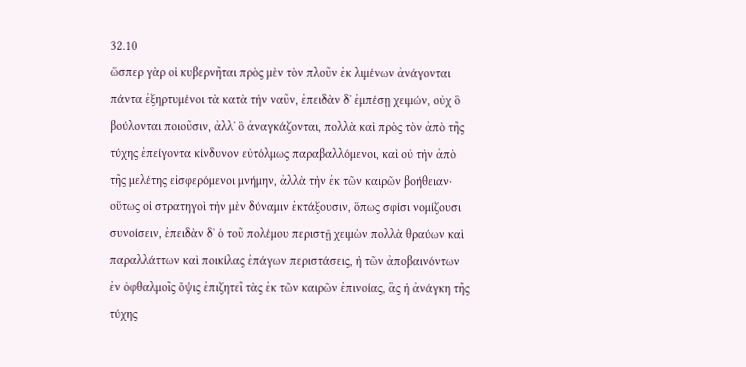32.10
ὥσπερ γὰρ οἱ κυβερνῆται πρὸς μὲν τὸν πλοῦν ἐκ λιμένων ἀνάγονται πάντα ἐξηρτυμένοι τὰ κατὰ τὴν ναῦν, ἐπειδὰν δʼ ἐμπέσῃ χειμών, οὐχ ὃ βούλονται ποιοῦσιν, ἀλλʼ ὃ ἀναγκάζονται, πολλὰ καὶ πρὸς τὸν ἀπὸ τῆς τύχης ἐπείγοντα κίνδυνον εὐτόλμως παραβαλλόμενοι, καὶ οὐ τὴν ἀπὸ τῆς μελέτης εἰσφερόμενοι μνήμην, ἀλλὰ τὴν ἐκ τῶν καιρῶν βοήθειαν· οὕτως οἱ στρατηγοὶ τὴν μὲν δύναμιν ἐκτάξουσιν, ὅπως σφίσι νομίζουσι συνοίσειν, ἐπειδὰν δʼ ὁ τοῦ πολέμου περιστῇ χειμὼν πολλὰ θραύων καὶ παραλλάττων καὶ ποικίλας ἐπάγων περιστάσεις, ἡ τῶν ἀποβαινόντων ἐν ὀφθαλμοῖς ὄψις ἐπιζητεῖ τὰς ἐκ τῶν καιρῶν ἐπινοίας, ἃς ἡ ἀνάγκη τῆς τύχης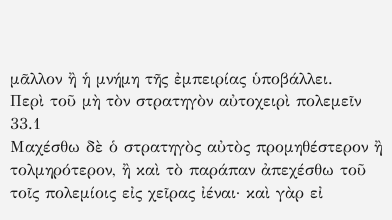μᾶλλον ἢ ἡ μνήμη τῆς ἐμπειρίας ὑποβάλλει.
Περὶ τοῦ μὴ τὸν στρατηγὸν αὐτοχειρὶ πολεμεῖν
33.1
Μαχέσθω δὲ ὁ στρατηγὸς αὐτὸς προμηθέστερον ἢ τολμηρότερον, ἢ καὶ τὸ παράπαν ἀπεχέσθω τοῦ τοῖς πολεμίοις εἰς χεῖρας ἰέναι· καὶ γὰρ εἰ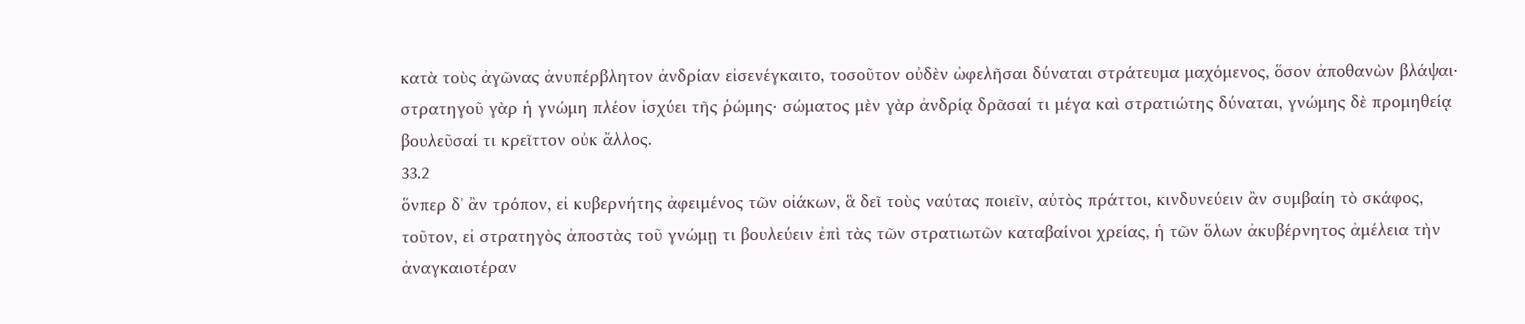κατὰ τοὺς ἀγῶνας ἀνυπέρβλητον ἀνδρίαν εἰσενέγκαιτο, τοσοῦτον οὐδὲν ὠφελῆσαι δύναται στράτευμα μαχόμενος, ὅσον ἀποθανὼν βλάψαι· στρατηγοῦ γὰρ ἡ γνώμη πλέον ἰσχύει τῆς ῥώμης· σώματος μὲν γὰρ ἀνδρίᾳ δρᾶσαί τι μέγα καὶ στρατιώτης δύναται, γνώμης δὲ προμηθείᾳ βουλεῦσαί τι κρεῖττον οὐκ ἄλλος.
33.2
ὅνπερ δʼ ἂν τρόπον, εἰ κυβερνήτης ἀφειμένος τῶν οἰάκων, ἃ δεῖ τοὺς ναύτας ποιεῖν, αὐτὸς πράττοι, κινδυνεύειν ἂν συμβαίη τὸ σκάφος, τοῦτον, εἰ στρατηγὸς ἀποστὰς τοῦ γνώμῃ τι βουλεύειν ἐπὶ τὰς τῶν στρατιωτῶν καταβαίνοι χρείας, ἡ τῶν ὅλων ἀκυβέρνητος ἀμέλεια τὴν ἀναγκαιοτέραν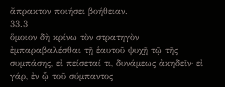ἄπρακτον ποιήσει βοήθειαν.
33.3
ὅμοιον δὴ κρίνω τὸν στρατηγὸν ἐμπαραβαλέσθαι τῇ ἑαυτοῦ ψυχῇ τῷ τῆς συμπάσης, εἰ πείσεταί τι, δυνάμεως ἀκηδεῖν· εἰ γάρ, ἐν ᾧ τοῦ σύμπαντος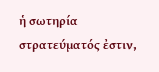ἡ σωτηρία στρατεύματός ἐστιν,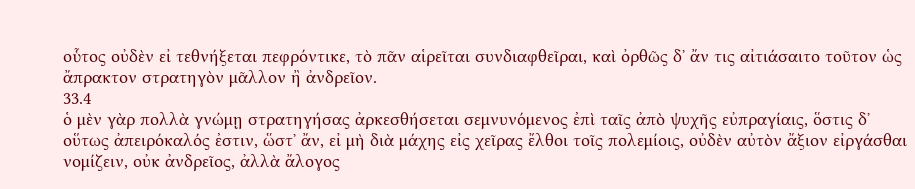οὗτος οὐδὲν εἰ τεθνήξεται πεφρόντικε, τὸ πᾶν αἱρεῖται συνδιαφθεῖραι, καὶ ὀρθῶς δʼ ἄν τις αἰτιάσαιτο τοῦτον ὡς ἄπρακτον στρατηγὸν μᾶλλον ἢ ἀνδρεῖον.
33.4
ὁ μὲν γὰρ πολλὰ γνώμῃ στρατηγήσας ἀρκεσθήσεται σεμνυνόμενος ἐπὶ ταῖς ἀπὸ ψυχῆς εὐπραγίαις, ὅστις δʼ οὕτως ἀπειρόκαλός ἐστιν, ὥστʼ ἄν, εἰ μὴ διὰ μάχης εἰς χεῖρας ἔλθοι τοῖς πολεμίοις, οὐδὲν αὐτὸν ἄξιον εἰργάσθαι νομίζειν, οὐκ ἀνδρεῖος, ἀλλὰ ἄλογος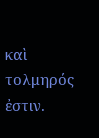καὶ τολμηρός ἐστιν.